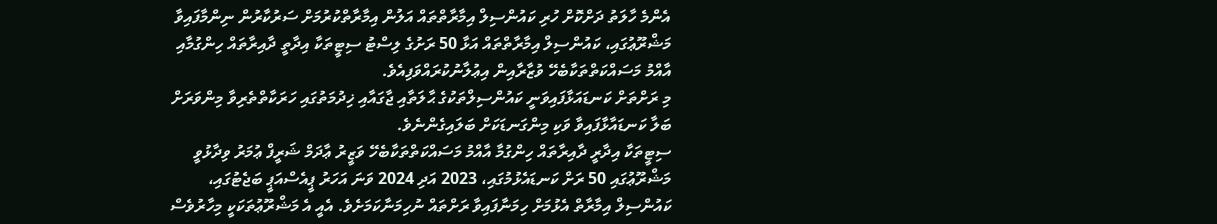އެންމެ ހާލަތު ދަށްކޮށް ހުރި ކައުންސިލް އިމާރާތްތައް އަލުން އިމާރާތްކުރުމަށް ސަރުކާރުން ނިންމާފައިވާ މަޝްރޫޢުގައި، ކައުންސިލް އިމާރާތްތައް އަޅާ 50 ރަށުގެ ލިސްޓު ސިޓީތަކާ އިދާތީ ދާއިރާތައް ހިންގުމާއި އާއްމު މަސައްކަތްތަކާބެހޭ ވުޒާރާއިން އިޢުލާނުކުރައްވަފިއެވެ.
މި ރަށްތަށް ކަނޑައަޅާފައިވަނީ ކައުންސިލްތަކުގެ ޙާލަތާއި ޖާގައާއި ޚިދުމަތުގައި ހަރަކާތްތެރިވާ މިންވަރަށް ބަލާ ކަނޑައާޅާފައިވާ ވަކި މިންގަނޑަކަށް ބަލައިގެންނެވެ.
ސިޓީތަކާ އިދާރީ ދާއިރާތައް ހިންގުމާ އާއްމު މަސައްކަތްތަކާބެހޭ ވަޒީރު ޢާދަމް ޝަރީފް ޢުމަރު ވިދާޅުވީ މަޝްރޫޢުގައި 50 ރަށް ކަނޑައެޅުމުގައި، 2023 އަދި 2024 ވަނަ އަހަރު ޕީއެސްއަޕީ ބަޖެޓުގައި، ކައުންސިލް އިމާރާތް އެޅުމަށް ހިމަނާފައިވާ ރަށްތައް ނުހިމަނާކަމަށެވެ. އެއީ އެ މަޝްރޫޢުތަކަކީ މިހާރުވެސް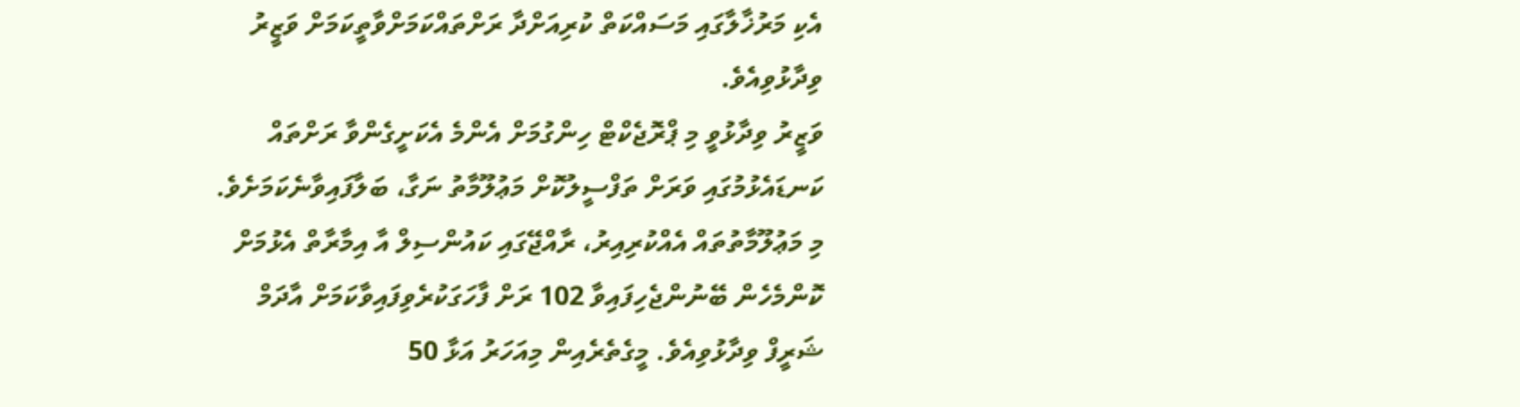އެކި މަރުޚާލާގައި މަސައްކަތް ކުރިއަށްދާ ރަށްތައްކަމަށްވާތީކަމަށް ވަޒީރު ވިދާޅުވިއެވެ.
ވަޒީރު ވިދާޅުވީ މި ޕްރޮޖެކްޓް ހިންގުމަށް އެންމެ އެކަށީގެންވާ ރަށްތައް ކަނޑައެޅުމުގައި ވަރަށް ތަފްސީލުކޮށް މަޢުލޫމާތު ނަގާ، ބަލާފައިވާނެކަމަށެވެ. މި މަޢުލޫމާތުތައް އެއްކުރިއިރު، ރާއްޖޭގައި ކައުންސިލް އާ އިމާރާތް އެޅުމަށް ކޮންމެހެން ބޭނުންޖެހިފައިވާ 102 ރަށް ފާހަގަކުރެވިފައިވާކަމަށް އާދަމް ޝަރީފް ވިދާޅުވިއެވެ. މީގެތެރެއިން މިއަހަރު އަޅާ 50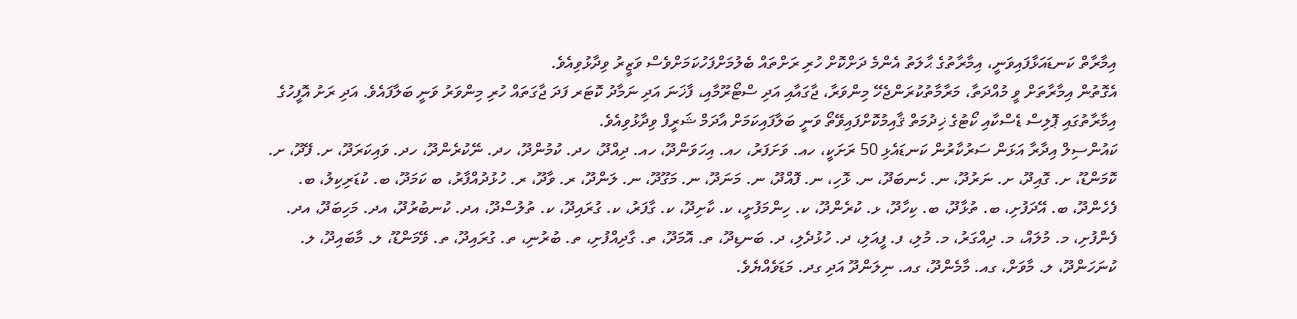އިމާރާތް ކަނޑައަޅާފައިވަނީ، އިމާރާތުގެ ޙާލަތު އެންމެ ދަށްކޮށް ހުރި ރަށްތައް ބެލުމަށްފަހުކަމަށްވެސް ވަޒީރު ވިދާޅުވިއެވެ.
އެގޮތުން އިމާރާތަށް ވީ މުއްދަތާ، މަރާމާތުކުރަންޖެހޭ މިންވަރާ، ޖާގައާއި އަދި ސްޓޯރޫމާއި، ފާޚަނަ އަދި ނަމާދު ކޮޓަރ ފަދަ ޖާގަތައް ހުރި މިންވަރު ވަނީ ބަލާފައެވެ. އަދި ރަށު އޮފީހުގެ އިމާރާތުގައި ޕޮލިސް ޑެސްކާއި ކޯޓުގެ ޚިދުމަތް ޤާއިމުކޮށްފައިވޭތޯ ވަނީ ބަލާފައިކަމަށް އާދަމް ޝަރީފް ވިދާޅުވިއެވެ.
ކައުންސިލް އިދާރާ އަޅަން ސަރުކާރުން ކަނޑައެޅި 50 ރަށަކީ، ހއ. ވަށަފަރު، ހއ. އިހަވަންދޫ، ހއ. ދިއްދޫ، ހދ. ކުމުންދޫ، ހދ. ނޭކުރެންދޫ، ހދ. ވައިކަރަދޫ، ށ. ފޭދޫ، ށ. ކޮމަންޑޫ، ށ. ގޮއިދޫ، ށ. ނަރުދޫ، ނ. ހެނބަދޫ، ނ. ޅޮހި، ނ. ފޮއްދޫ، ނ. މަނަދޫ، ނ. މަގޫދޫ، ނ. ލަންދޫ، ރ. ވާދޫ، ރ. ހުޅުދުއްފާރު، ބ ކަމަދޫ، ބ. ކުޑަރިކިލު، ބ. ފެހެންދޫ، ބ. އޭދަފުށި، ބ. ތުޅާދޫ، ބ. ކިހާދޫ، ޅ. ކުރެންދޫ، ކ. ހިންމަފުށީ، ކ. ކާށިދޫ، ކ. ގާފަރު، ކ. ގުރައިދޫ، ކ. ތުލުސްދޫ، އދ. ކުނބުރުދޫ، އދ. މަހިބަދޫ، އދ. ފެންފުށި، މ. މުލައް، މ. ދިއްގަރު، މ. މުލި، ފ. ފީއަލި، ދ. ހުޅުދެލި، ދ. ބަނޑިދޫ، ތ. އޮމަދޫ، ތ. ގާދިއްފުށި، ތ. ބުރުނި، ތ. ގުރައިދޫ، ތ. ވޭމަންޑޫ، ލ. މާބައިދޫ، ލ. ކުނަހަންދޫ، ލ. މާވަށް، ގއ. މާމެންދޫ، ގއ. ނިލަންދޫ އަދި ގދ. މަޑަވެއްޔެވެ.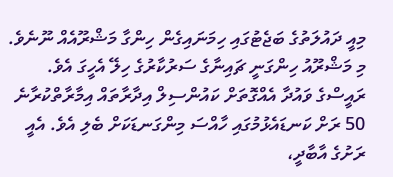މިއީ ދައުލަތުގެ ބަޖެޓުގައި ހިމަނައިގެން ހިންގާ މަޝްރޫއެއް ނޫނެވެ. މި މަޝްރޫއު ހިންގަނީ ޗައިނާގެ ސަރުކާރުގެ ހިލޭ އެހީގަ އެވެ.
ރައީސްގެ ވައުދާ އެއްގޮތަށް ކައުންސިލް އިދާރާތައް އިމާރާތްކުރާނެ 50 ރަށް ކަނޑައެޅުމުގައި ހާއްސަ މިންގަނޑަކަށް ބެލި އެވެ. އެއީ ރަށުގެ އާބާދީ،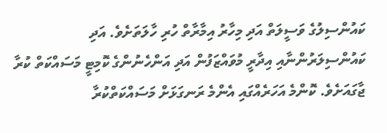ކައުންސިލުގެ ވަސީލަތް އަދި މިހާރު އިމާރާތް ހުރި ހާލަތަށެވެ. އަދި ކައުންސިލަރުންނާއި އިދާރީ މުވައްޒަފުން އަދި އަންހެނުންގެ ކޮމިޓީ މަސައްކަތް ކުރާ ޖާގައަށެވެ. ކޮންމެ އަހަރެއްގައި އެންމެ ރަނގަޅަށް މަސައްކަތްކުރާ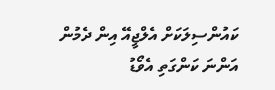ކައުންސިލަކަށް އެލްޖީއޭ އިން ދެމުން އަންނަ ކަންގަތި އެވޯޑު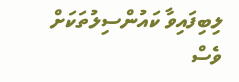ލިބިފައިވާ ކައުންސިލުތަކަށް ވެސް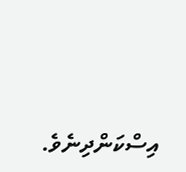އިސްކަންދިނެވެ.